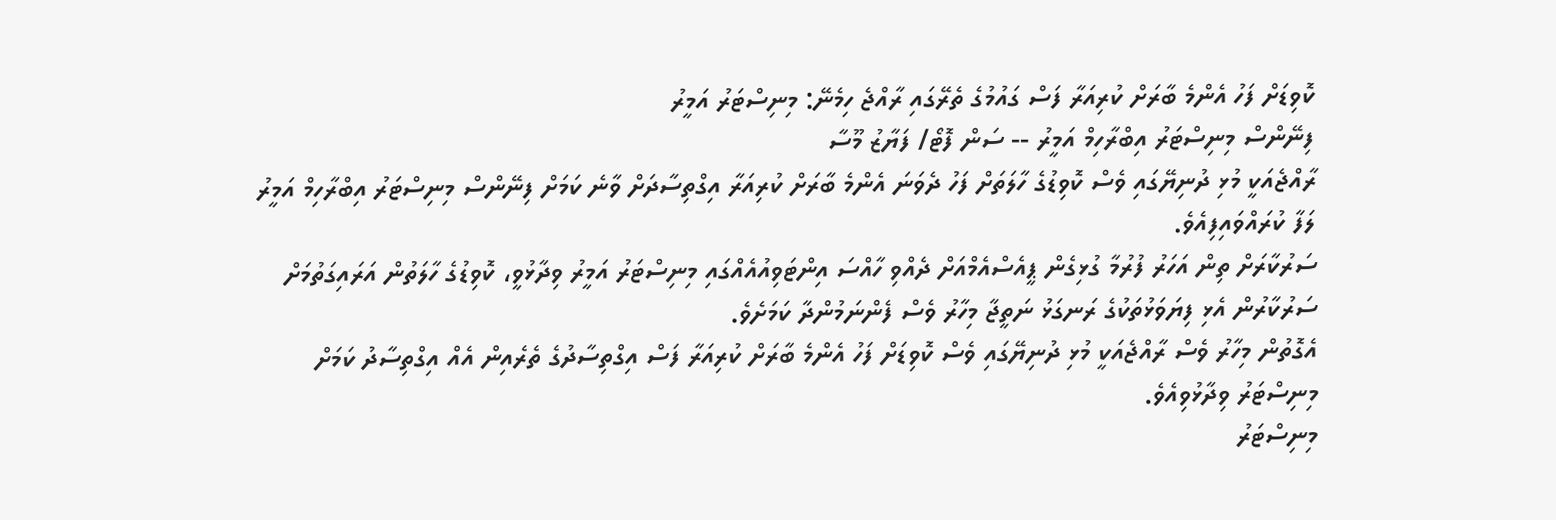ކޮވިޑަށް ފަހު އެންމެ ބާރަށް ކުރިއަރާ ފަސް ގައުމުގެ ތެރޭގައި ރާއްޖެ ހިމެނޭ: މިނިސްޓަރު އަމީރު
ފިނޭންސް މިނިސްޓަރު އިބްރާހިމް އަމީރު -- ސަން ފޮޓޯ/ ފަޔާޒު މޫސާ
ރާއްޖެއަކީ މުޅި ދުނިޔޭގައި ވެސް ކޮވިޑުގެ ހާލަތަށް ފަހު ދެވަނަ އެންމެ ބާރަށް ކުރިއަރާ އިގްތިސާދަށް ވާނެ ކަމަށް ފިނޭންސް މިނިސްޓަރު އިބްރާހިމް އަމީރު ލަފާ ކުރައްވައިފިއެވެ.
ސަރުކާރަށް ތިން އަހަރު ފުރުމާ ގުޅިގެން ޕީއެސްއެމްއަށް ދެއްވި ހާއްސަ އިންޓަވިއުއެއްގައި މިނިސްޓަރު އަމީރު ވިދާޅުވީ، ކޮވިޑުގެ ހާލަތުން އަރައިގަތުމަށް ސަރުކާރުން އެޅި ފިޔަވަޅުތަކުގެ ރަނގަޅު ނަތީޖާ މިހާރު ވެސް ފެންނަމުންދާ ކަމަށެވެ.
އެގޮތުން މިހާރު ވެސް ރާއްޖެއަކީ މުޅި ދުނިޔޭގައި ވެސް ކޮވިޑަށް ފަހު އެންމެ ބާރަށް ކުރިއަރާ ފަސް އިގްތިސާދުގެ ތެރެއިން އެއް އިގްތިސާދު ކަމަށް މިނިސްޓަރު ވިދާޅުވިއެވެ.
މިނިސްޓަރު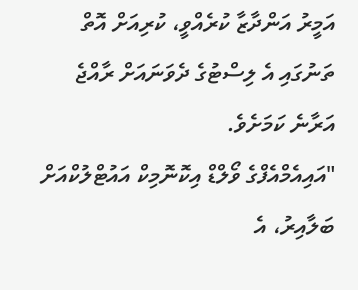އަމީރު އަންދާޒާ ކުރެއްވީ، ކުރިއަށް އޮތް ތަނުގައި އެ ލިސްޓުގެ ދެވަނައަށް ރާއްޖެ އަރާނެ ކަމަށެވެ.
"އައިއެމްއެފްގެ ވޯލްޑް އިކޮނޮމިކް އައުޓްލުކްއަށް ބަލާއިރު، އެ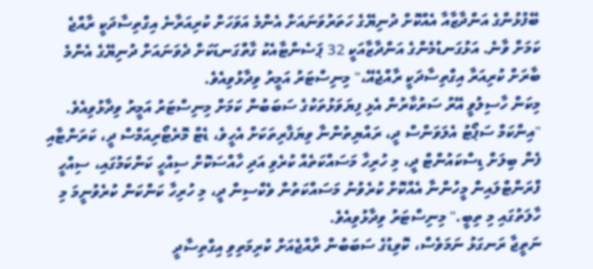ބޭފުޅުންގެ އަންދާޒާއާ އެއްކޮށް ދުނިޔޭގެ ހަތަރުވަނައަށް އެންމެ އަވަހަށް ކުރިއަރާނެ އިގްތިސާދަކީ ރާއްޖެ ކަމަށް ވާނެ. އަޅުގަނޑުމެންގެ އަންދާޒާއަކީ 32 ޕަސެންޓާއެކު ގާތްގަނޑަކަށް ދެވަނައަށް ދުނިޔޭގެ އެންމެ ބާރަށް ކުރިއަރާ އިގްތިސާދަކީ ރާއްޖެއޭ،" މިނިސްޓަރު އަމީރު ވިދާޅުވިއެވެ.
މިކަން ހާސިލުވީ އޭރު ސަރުކާރުން އެޅި ފިޔަވަޅުތަކުގެ ސަބަބުން ކަމަށް މިނިސްޓަރު އަމީރު ވިދާޅުވިއެވެ.
"އިންކަމް ސަޕޯޓު އެލަވަންސް ދީ، ރައްޔިތުންނާ ވިޔަފާރިތަކަށް އެހީވެ، ޑެޓް މޮރެޓޯރިއަމްސް ދީ، ކަރަންޓާއި ފެން ބިލަށް ޑިސްކައުންޓް ދީ، މި ހުރިހާ މަސައްކަތެއް ކުރެވި އަދި ހާއްސަކޮށް ސިއްހީ ކަންކަމުގައި، ސިއްހީ ފްރަންޓްލައިން މީހުންނާ އެއްކޮށް ކުރެވުނު މަސައްކަތުން ވެކްސިން ދީ، މި ހުރިހާ ކަންކަން ކުރެވުނީމަ މި ހާލަތުގައި މި ތިބީ." މިނިސްޓަރު ވިދާޅުވިއެވެ.
ނަތީޖާ ރަނގަޅު ނަމަވެސް، ކޮވިޑުގެ ސަބަބުން ރާއްޖެއަށް ކުރިމަތިވި އިގްތިސާދީ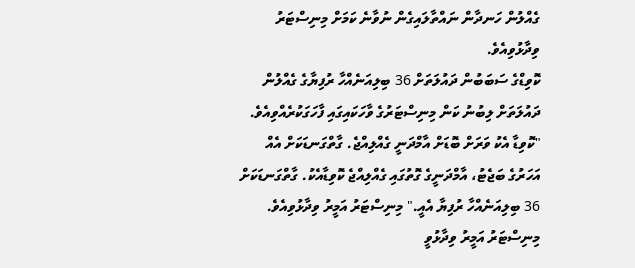ގެއްލުން ހަނދާން ނައްތާލައިގެން ނުވާނެ ކަމަށް މިނިސްޓަރު ވިދާޅުވިއެވެ.
ކޮވިޑްގެ ސަބަބުން ދައުލަތަށް 36 ބިލިއަނެއްހާ ރުފިޔާގެ ގެއްލުން ދައުލަތަށް ލިބުނު ކަން މިނިސްޓަރުގެ ވާހަކައިގައި ފާހަގަކުރެއްވިއެވެ.
"ކޮވިޑާ އެކު ވަރަށް ބޮޑަށް އާމްދަނީ ގެއްލިއްޖެ. ގާތްގަނޑަކަށް އެއް އަހަރުގެ ބަޖެޓު، އާމްދަނީގެ ގޮތުގައި ގެއްލިއްޖެ ކޮވިޑާއެކު. ގާތްގަނޑަކަށް 36 ބިލިއަނެއްހާ ރުފިޔާ އެއީ." މިނިސްޓަރު އަމީރު ވިދާޅުވިއެވެ.
މިނިސްޓަރު އަމީރު ވިދާޅުވީ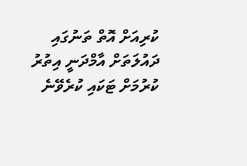ކުރިއަށް އޮތް ތަނުގައި ދައުލަތަށް އާމްދަނީ އިތުރު ކުރުމަށް ޓަކައި ކުރެވޭނެ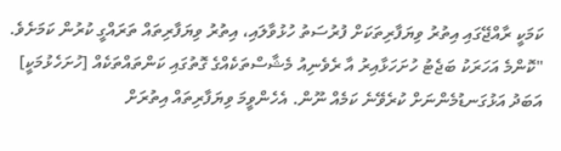ކަމަކީ ރާއްޖޭގައި އިތުރު ވިޔަފާރިތަކަށް ފުރުސަތު ހުޅުވާލައި، އިތުރު ވިޔަފާރިތައް ތަރައްގީ ކުރުން ކަމަށެވެ.
"ކޮންމެ އަހަރަކު ބަޖެޓު ހުށަހަޅާއިރު އާ ރެވެނިއު މެޝާސްތަކެއްގެ ގޮތުގައި ކަންތައްތަކެއް [ހުށަހެޅުމަކީ] އަބަދު އަޅުގަނޑުމެންނަށް ކުރެވޭނެ ކަމެއް ނޫން. އެހެންވީމަ ވިޔަފާރިތައް އިތުރަށް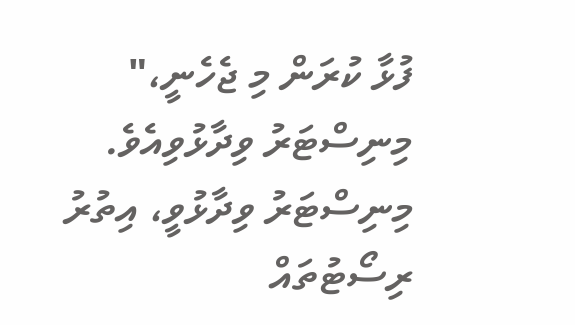ފުޅާ ކުރަން މި ޖެހެނީ،" މިނިސްޓަރު ވިދާޅުވިއެވެ.
މިނިސްޓަރު ވިދާޅުވީ، އިތުރު ރިސޯޓުތައް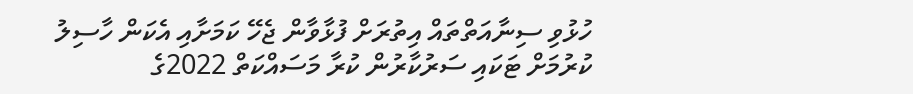ހުޅުވި ސިނާއަތްތައް އިތުރަށް ފުޅާވާން ޖެހޭ ކަމަށާއި އެކަން ހާސިލު ކުރުމަށް ޓަކައި ސަރުކާރުން ކުރާ މަސައްކަތް 2022ގެ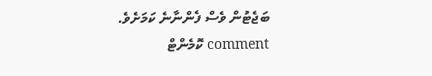ބަޖެޓުން ވެސް ފެންނާނެ ކަމަށެވެ.
comment ކޮމެންޓް